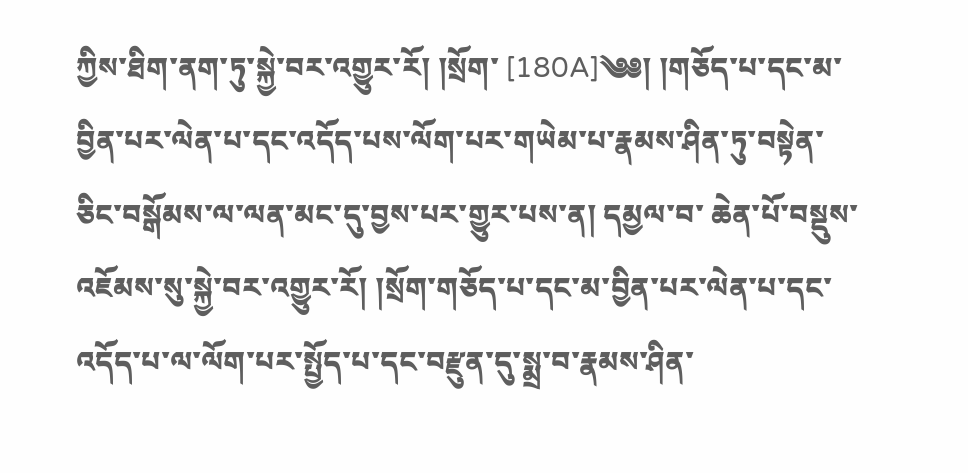ཀྱིས་ཐིག་ནག་ཏུ་སྐྱེ་བར་འགྱུར་རོ། །སྲོག་ [180A]༄༅། །གཅོད་པ་དང་མ་བྱིན་པར་ལེན་པ་དང་འདོད་པས་ལོག་པར་གཡེམ་པ་རྣམས་ཤིན་ཏུ་བསྟེན་ཅིང་བསྒོམས་ལ་ལན་མང་དུ་བྱས་པར་གྱུར་པས་ན། དམྱལ་བ་ ཆེན་པོ་བསྡུས་འཇོམས་སུ་སྐྱེ་བར་འགྱུར་རོ། །སྲོག་གཅོད་པ་དང་མ་བྱིན་པར་ལེན་པ་དང་འདོད་པ་ལ་ལོག་པར་སྤྱོད་པ་དང་བརྫུན་དུ་སྨྲ་བ་རྣམས་ཤིན་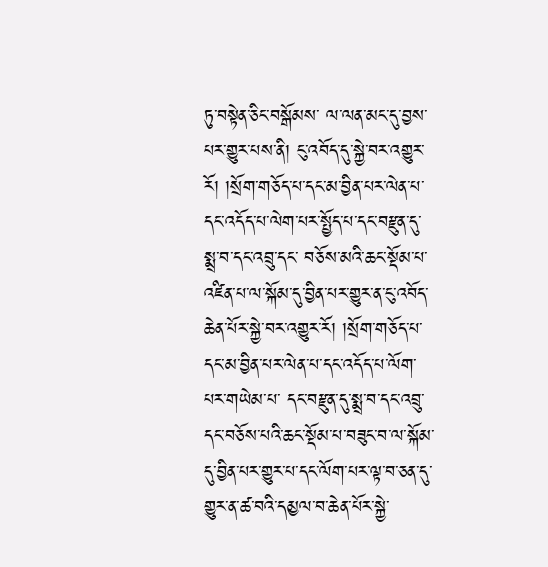ཏུ་བསྟེན་ཅིང་བསྒོམས་ ལ་ལན་མང་དུ་བྱས་པར་གྱུར་པས་ནི། ངུ་འབོད་དུ་སྐྱེ་བར་འགྱུར་རོ། །སྲོག་གཅོད་པ་དང་མ་བྱིན་པར་ལེན་པ་དང་འདོད་པ་ལེག་པར་སྤྱོད་པ་དང་བརྫུན་དུ་སྨྲ་བ་དང་འབྲུ་དང་ བཅོས་མའི་ཆང་སྡོམ་པ་འཛིན་པ་ལ་སྐོམ་དུ་བྱིན་པར་གྱུར་ན་ངུ་འབོད་ཆེན་པོར་སྐྱེ་བར་འགྱུར་རོ། །སྲོག་གཅོད་པ་དང་མ་བྱིན་པར་ལེན་པ་དང་འདོད་པ་ལོག་པར་གཡེམ་པ་ དང་བརྫུན་དུ་སྨྲ་བ་དང་འབྲུ་དང་བཅོས་པའི་ཆང་སྡོམ་པ་བཟུང་བ་ལ་སྐོམ་དུ་བྱིན་པར་གྱུར་པ་དང་ལོག་པར་ལྟ་བ་ཅན་དུ་གྱུར་ན་ཚ་བའི་དམྱལ་བ་ཆེན་པོར་སྐྱེ་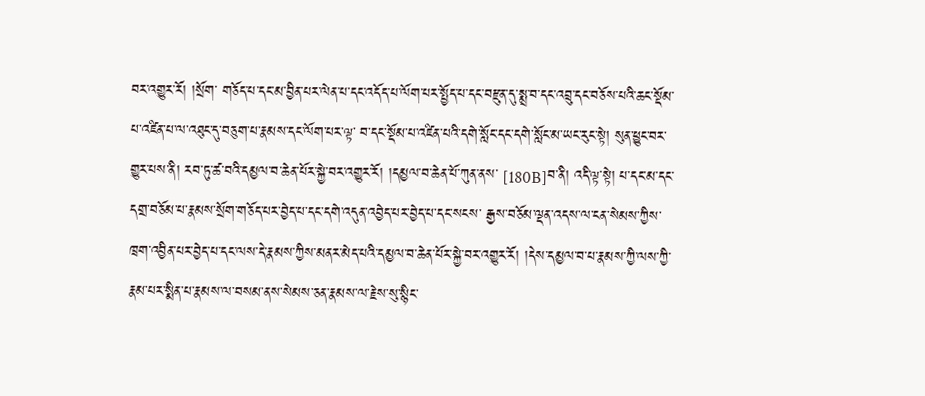བར་འགྱུར་རོ། །སྲོག་ གཅོད་པ་དང་མ་བྱིན་པར་ལེན་པ་དང་འདོད་པ་ལོག་པར་སྤྱོད་པ་དང་བརྫུན་དུ་སྨྲ་བ་དང་འབྲུ་དང་བཅོས་པའི་ཆང་སྡོམ་པ་འཛིན་པ་ལ་འཐུང་དུ་བཅུག་པ་རྣམས་དང་ལོག་པར་ལྟ་ བ་དང་སྡོམ་པ་འཛིན་པའི་དགེ་སློང་དང་དགེ་སློང་མ་ཡང་རུང་སྟེ། སུན་ཕྱུང་བར་གྱུར་པས་ནི། རབ་ཏུ་ཚ་བའི་དམྱལ་བ་ཆེན་པོར་སྐྱེ་བར་འགྱུར་རོ། །དམྱལ་བ་ཆེན་པོ་ཀུན་ནས་ [180B]བ་ནི། འདི་ལྟ་སྟེ། པ་དང་མ་དང་དགྲ་བཅོམ་པ་རྣམས་སྲོག་གཅོད་པར་བྱེད་པ་དང་དགེ་འདུན་འབྱེད་པར་བྱེད་པ་དང་སངས་ རྒྱས་བཅོམ་ལྡན་འདས་ལ་ངན་སེམས་ཀྱིས་ཁྲག་འབྱིན་པར་བྱེད་པ་དང་ལས་དེ་རྣམས་ཀྱིས་མནར་མེད་པའི་དམྱལ་བ་ཆེན་པོར་སྐྱེ་བར་འགྱུར་རོ། །དེས་དམྱལ་བ་པ་རྣམས་ཀྱི་ལས་ཀྱི་ རྣམ་པར་སྨིན་པ་རྣམས་ལ་བསམ་ནས་སེམས་ཅན་རྣམས་ལ་རྗེས་སུ་སྙིང་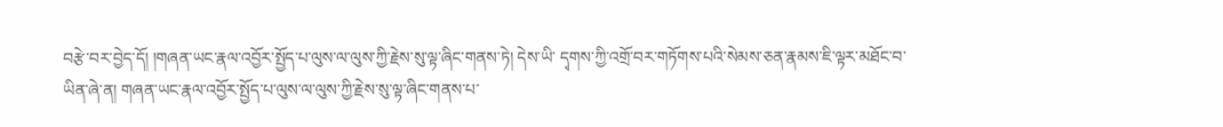བརྩེ་བར་བྱེད་དོ། །གཞན་ཡང་རྣལ་འབྱོར་སྤྱོད་པ་ལུས་ལ་ལུས་ཀྱི་རྗེས་སུ་ལྟ་ཞིང་གནས་ཏེ། དེས་ཡི་ དྭགས་ཀྱི་འགྲོ་བར་གཏོགས་པའི་སེམས་ཅན་རྣམས་ཇི་ལྟར་མཐོང་བ་ཡིན་ཞེ་ན། གཞན་ཡང་རྣལ་འབྱོར་སྤྱོད་པ་ལུས་ལ་ལུས་ཀྱི་རྗེས་སུ་ལྟ་ཞིང་གནས་པ་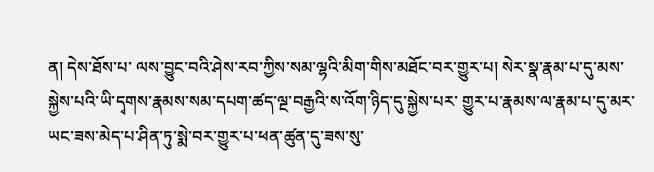ན། དེས་ཐོས་པ་ ལས་བྱུང་བའི་ཤེས་རབ་ཀྱིས་སམ་ལྷའི་མིག་གིས་མཐོང་བར་གྱུར་པ། སེར་སྣ་རྣམ་པ་དུ་མས་སྐྱེས་པའི་ཡི་དྭགས་རྣམས་སམ་དཔག་ཚད་ལྔ་བརྒྱའི་ས་འོག་ཉིད་དུ་སྐྱེས་པར་ གྱུར་པ་རྣམས་ལ་རྣམ་པ་དུ་མར་ཡང་ཟས་མེད་པ་ཤིན་ཏུ་སྨེ་བར་གྱུར་པ་ཕན་ཚུན་དུ་ཟས་སུ་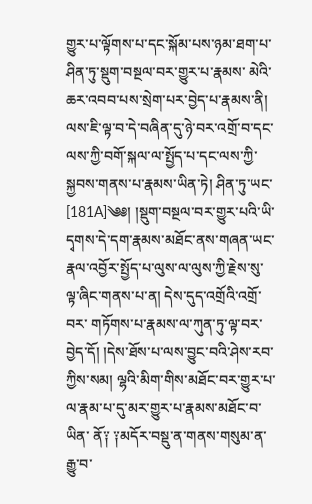གྱུར་པ་ལྟོགས་པ་དང་སྐོམ་པས་ཉམ་ཐག་པ་ཤིན་ཏུ་སྡུག་བསྔལ་བར་གྱུར་པ་རྣམས་ མེའི་ཆར་འབབ་པས་སྲེག་པར་བྱེད་པ་རྣམས་ནི། ལས་ཇི་ལྟ་བ་དེ་བཞིན་དུ་ཉེ་བར་འགྲོ་བ་དང་ལས་ཀྱི་བགོ་སྐལ་ལ་སྤྱོད་པ་དང་ལས་ཀྱི་སྐྱབས་གནས་པ་རྣམས་ཡིན་ཏེ། ཤིན་ཏུ་ཡང་ [181A]༄༅། །སྡུག་བསྔལ་བར་གྱུར་པའི་ཡི་དྭགས་དེ་དག་རྣམས་མཐོང་ནས་གཞན་ཡང་རྣལ་འབྱོར་སྤྱོད་པ་ལུས་ལ་ལུས་ཀྱི་རྗེས་སུ་ལྟ་ཞིང་གནས་པ་ན། དེས་དུད་འགྲོའི་འགྲོ་བར་ གཏོགས་པ་རྣམས་ལ་ཀུན་ཏུ་ལྟ་བར་བྱེད་དོ། །དེས་ཐོས་པ་ལས་བྱུང་བའི་ཤེས་རབ་ཀྱིས་སམ། ལྷའི་མིག་གིས་མཐོང་བར་གྱུར་པ་ལ་རྣམ་པ་དུ་མར་གྱུར་པ་རྣམས་མཐོང་བ་ཡིན་ ནོ༑ ༑མདོར་བསྡུ་ན་གནས་གསུམ་ན་རྒྱུ་བ་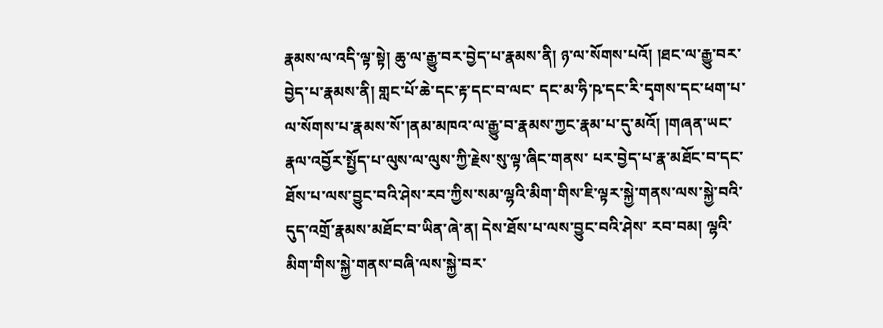རྣམས་ལ་འདི་ལྟ་སྟེ། ཆུ་ལ་རྒྱུ་བར་བྱེད་པ་རྣམས་ནི། ཉ་ལ་སོགས་པའོ། །ཐང་ལ་རྒྱུ་བར་བྱེད་པ་རྣམས་ནི། གླང་པོ་ཆེ་དང་རྟ་དང་བ་ལང་ དང་མ་ཧི་ཥ་དང་རི་དྭགས་དང་ཕག་པ་ལ་སོགས་པ་རྣམས་སོ་།ནམ་མཁའ་ལ་རྒྱུ་བ་རྣམས་ཀྱང་རྣམ་པ་དུ་མའོ། །གཞན་ཡང་རྣལ་འབྱོར་སྤྱོད་པ་ལུས་ལ་ལུས་ཀྱི་རྗེས་སུ་ལྟ་ཞིང་གནས་ པར་བྱེད་པ་རྣ་མཐོང་བ་དང་ཐོས་པ་ལས་བྱུང་བའི་ཤེས་རབ་ཀྱིས་སམ་ལྷའི་མིག་གིས་ཇི་ལྟར་སྐྱེ་གནས་ལས་སྐྱེ་བའི་དུད་འགྲོ་རྣམས་མཐོང་བ་ཡིན་ཞེ་ན། དེས་ཐོས་པ་ལས་བྱུང་བའི་ཤེས་ རབ་བམ། ལྷའི་མིག་གིས་སྐྱེ་གནས་བཞི་ལས་སྐྱེ་བར་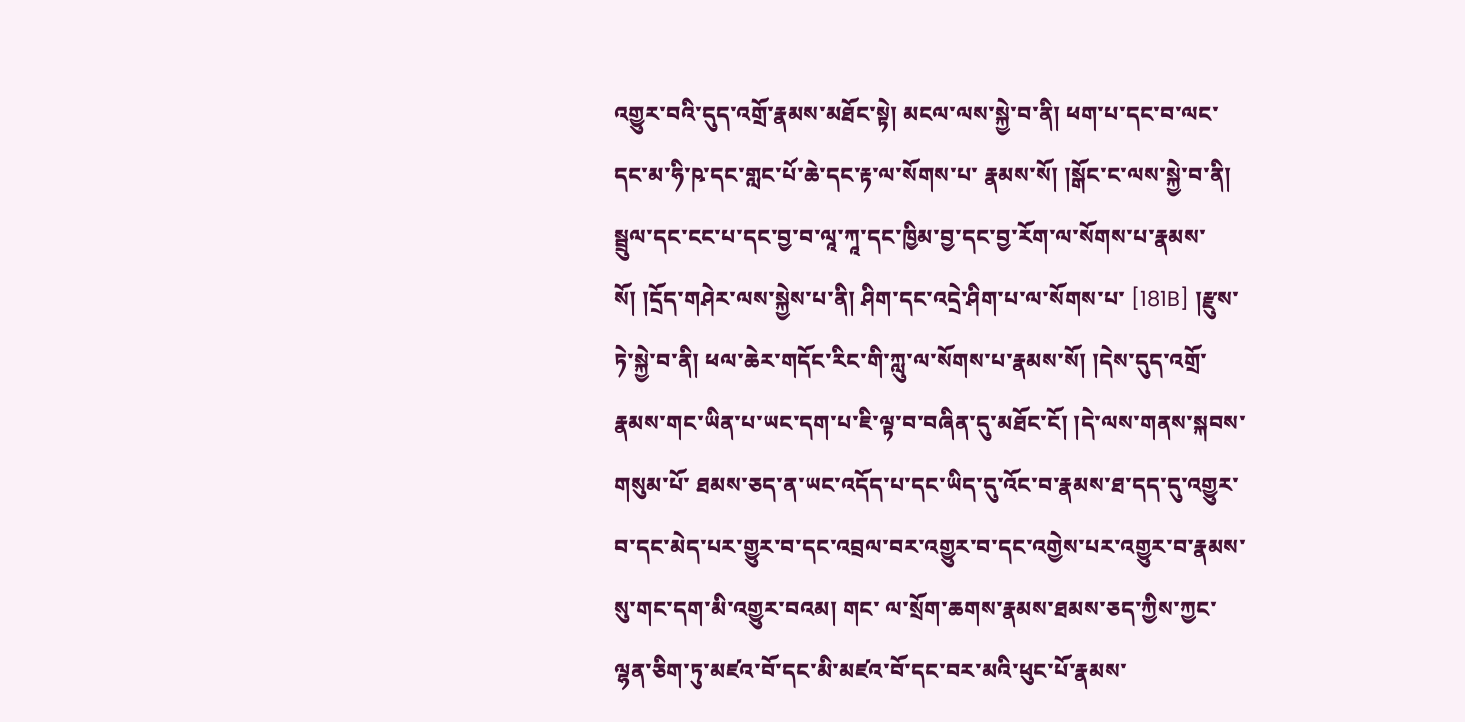འགྱུར་བའི་དུད་འགྲོ་རྣམས་མཐོང་སྟེ། མངལ་ལས་སྐྱེ་བ་ནི། ཕག་པ་དང་བ་ལང་དང་མ་ཧི་ཥ་དང་གླང་པོ་ཆེ་དང་རྟ་ལ་སོགས་པ་ རྣམས་སོ། །སྒོང་ང་ལས་སྐྱེ་བ་ནི། སྦྲུལ་དང་ངང་པ་དང་བྱ་བ་ལཱ་ཀཱ་དང་ཁྱིམ་བྱ་དང་བྱ་རོག་ལ་སོགས་པ་རྣམས་སོ། །དྲོད་གཤེར་ལས་སྐྱེས་པ་ནི། ཤིག་དང་འདྲེ་ཤིག་པ་ལ་སོགས་པ་ [181B] །རྫུས་ཏེ་སྐྱེ་བ་ནི། ཕལ་ཆེར་གདོང་རིང་གི་ཀླུ་ལ་སོགས་པ་རྣམས་སོ། །དེས་དུད་འགྲོ་རྣམས་གང་ཡིན་པ་ཡང་དག་པ་ཇི་ལྟ་བ་བཞིན་དུ་མཐོང་ངོ། །དེ་ལས་གནས་སྐབས་གསུམ་པོ་ ཐམས་ཅད་ན་ཡང་འདོད་པ་དང་ཡིད་དུ་འོང་བ་རྣམས་ཐ་དད་དུ་འགྱུར་བ་དང་མེད་པར་གྱུར་བ་དང་འབྲལ་བར་འགྱུར་བ་དང་འགྱེས་པར་འགྱུར་བ་རྣམས་སུ་གང་དག་མི་འགྱུར་བའམ། གང་ ལ་སྲོག་ཆགས་རྣམས་ཐམས་ཅད་ཀྱིས་ཀྱང་ལྷན་ཅིག་ཏུ་མཛའ་བོ་དང་མི་མཛའ་བོ་དང་བར་མའི་ཕུང་པོ་རྣམས་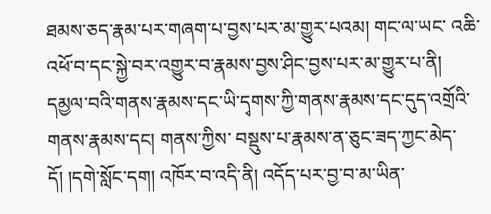ཐམས་ཅད་རྣམ་པར་གཞག་པ་བྱས་པར་མ་གྱུར་པའམ། གང་ལ་ཡང་ འཆི་འཕོ་བ་དང་སྐྱེ་བར་འགྱུར་བ་རྣམས་བྱས་ཤིང་བྱས་པར་མ་གྱུར་པ་ནི། དམྱལ་བའི་གནས་རྣམས་དང་ཡི་དྭགས་ཀྱི་གནས་རྣམས་དང་དུད་འགྲོའི་གནས་རྣམས་དང། གནས་ཀྱིས་ བསྡུས་པ་རྣམས་ན་ཅུང་ཟད་ཀྱང་མེད་དོ། །དགེ་སློང་དག། འཁོར་བ་འདི་ནི། འདོད་པར་བྱ་བ་མ་ཡིན་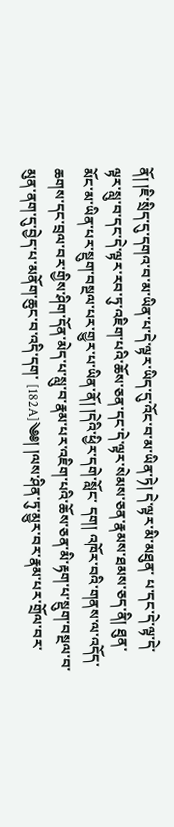ནོ། །ཇི་སྲིད་དུ་དགའ་བ་མ་ཡིན་པ་དེ་ལྟར་ཡིད་དུ་འོང་བ་མ་ཡིན་ཏེ། དེ་ལྟར་མི་མཐུན་ པ་དང་དེ་ལྟ་དེ་ལྟར་སླུ་བ་དང་དེ་ལྟར་རབ་ཏུ་འཇིག་པའི་ཆོས་ཅན་དང་དེ་ལྟར་སེམས་ཅན་རྣམས་ཐམས་ཅད་ནི། ཐུན་མོང་མ་ཡིན་པར་སྡུག་བསྔལ་པར་གྱུར་པ་ཡིན་ནོ། །དེའི་ཕྱིར་དགེ་སློང་ དག། འཁོར་བའི་གནས་ལ་འདོད་ཆགས་དང་བྲལ་བར་གྱིས་ཤིག་དོན་མེད་པ་སླུ་བ་རྣམ་པར་འཇིག་པའི་ཆོས་ཅན་མི་རྟག་པ་སྡུག་བསྔལ་བ་མུན་ནག་དུ་བྱེད་པ་མནོག་ཆུང་བ་འདི་དག་ [182A]༄༅། །ལས་ཤིན་ཏུ་མྱུར་བར་རྣམ་པར་གྲོལ་བར་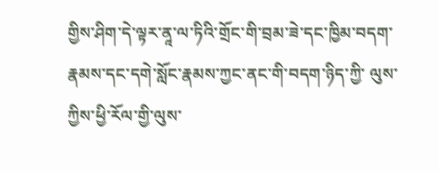གྱིས་ཤིག་དེ་ལྟར་ནཱ་ལ་ཏིའི་གྲོང་གི་བྲམ་ཟེ་དང་ཁྱིམ་བདག་རྣམས་དང་དགེ་སློང་རྣམས་ཀྱང་ནང་གི་བདག་ཉིད་ཀྱི་ ལུས་ཀྱིས་ཕྱི་རོལ་གྱི་ལུས་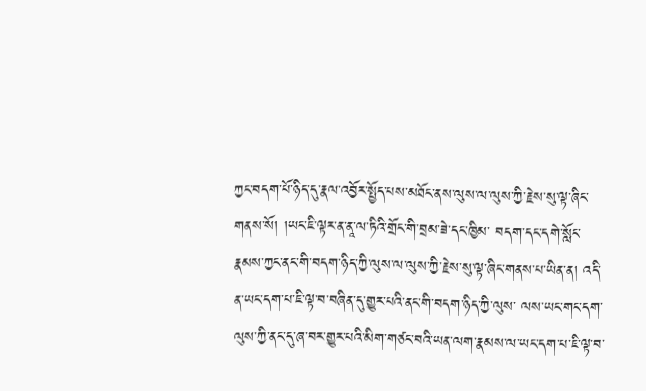ཀྱང་བདག་པོ་ཉིད་དུ་རྣལ་འབྱོར་སྤྱོད་པས་མཐོང་ནས་ལུས་ལ་ལུས་ཀྱི་རྗེས་སུ་ལྟ་ཞིང་གནས་སོ། །ཡང་ཇི་ལྟར་ན་ནཱ་ལ་ཏིའི་གྲོང་གི་བྲམ་ཟེ་དང་ཁྱིམ་ བདག་དང་དགེ་སློང་རྣམས་ཀྱང་ནང་གི་བདག་ཉིད་ཀྱི་ལུས་ལ་ལུས་ཀྱི་རྗེས་སུ་ལྟ་ཞིང་གནས་པ་ཡིན་ན། འདི་ན་ཡང་དག་པ་ཇི་ལྟ་བ་བཞིན་དུ་གྱུར་པའི་ནང་གི་བདག་ཉིད་ཀྱི་ལུས་ ལས་ཡང་གང་དག་ལུས་ཀྱི་ནང་དུ་ཞ་བར་གྱུར་པའི་མིག་གཙང་བའི་ཡན་ལག་རྣམས་ལ་ཡང་དག་པ་ཇི་ལྟ་བ་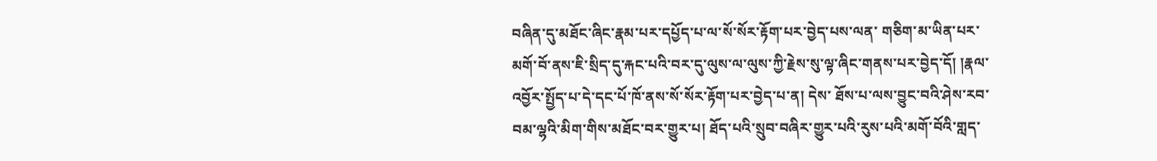བཞིན་དུ་མཐོང་ཞིང་རྣམ་པར་དཔྱོད་པ་ལ་སོ་སོར་རྟོག་པར་བྱེད་པས་ལན་ གཅིག་མ་ཡིན་པར་མགོ་བོ་ནས་ཇི་སྲིད་དུ་རྐང་པའི་བར་དུ་ལུས་ལ་ལུས་ཀྱི་རྗེས་སུ་ལྟ་ཞིང་གནས་པར་བྱེད་དོ། །རྣལ་འབྱོར་སྤྱོད་པ་དེ་དང་པོ་ཁོ་ནས་སོ་སོར་རྟོག་པར་བྱེད་པ་ན། དེས་ ཐོས་པ་ལས་བྱུང་བའི་ཤེས་རབ་བམ་ལྷའི་མིག་གིས་མཐོང་བར་གྱུར་པ། ཐོད་པའི་སྲུབ་བཞིར་གྱུར་པའི་རུས་པའི་མགོ་བོའི་གླད་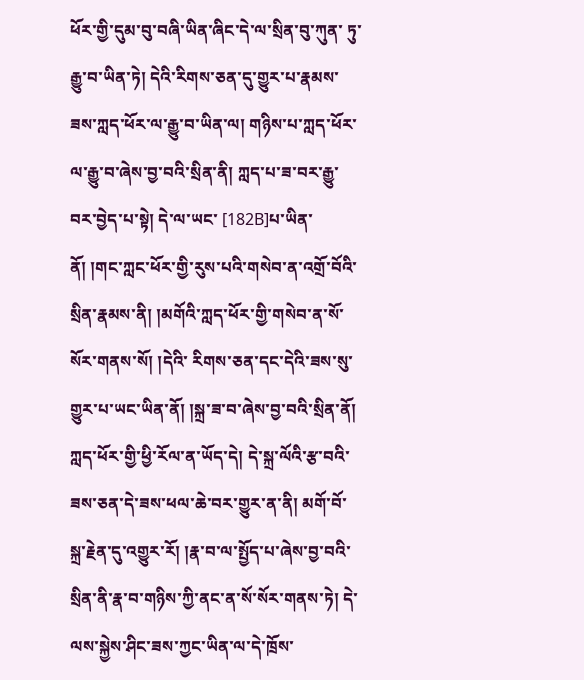ཕོར་གྱི་དུམ་བུ་བཞི་ཡིན་ཞིང་དེ་ལ་སྲིན་བུ་ཀུན་ ཏུ་རྒྱུ་བ་ཡིན་ཏེ། དེའི་རིགས་ཅན་དུ་གྱུར་པ་རྣམས་ཟས་ཀླད་ཕོར་ལ་རྒྱུ་བ་ཡིན་ལ། གཉིས་པ་ཀླད་ཕོར་ལ་རྒྱུ་བ་ཞེས་བྱ་བའི་སྲིན་ནི། ཀླད་པ་ཟ་བར་རྒྱུ་བར་བྱེད་པ་སྟེ། དེ་ལ་ཡང་ [182B]པ་ཡིན་ནོ། །གང་ཀླང་ཕོར་གྱི་རུས་པའི་གསེབ་ན་འགྲོ་བོའི་སྲིན་རྣམས་ནི། །མགོའི་ཀླད་ཕོར་གྱི་གསེབ་ན་སོ་སོར་གནས་སོ། །དེའི་ རིགས་ཅན་དང་དེའི་ཟས་སུ་གྱུར་པ་ཡང་ཡིན་ནོ། །སྐྲ་ཟ་བ་ཞེས་བྱ་བའི་སྲིན་ནོ། ཀླད་ཕོར་གྱི་ཕྱི་རོལ་ན་ཡོད་དེ། དེ་སྐྲ་ལོའི་རྩ་བའི་ཟས་ཅན་དེ་ཟས་ཕལ་ཆེ་བར་གྱུར་ན་ནི། མགོ་བོ་ སྐྲ་རྗེན་དུ་འགྱུར་རོ། །རྣ་བ་ལ་སྤྱོད་པ་ཞེས་བྱ་བའི་སྲིན་ནི་རྣ་བ་གཉིས་ཀྱི་ནང་ན་སོ་སོར་གནས་ཏེ། དེ་ལས་སྐྱེས་ཤིང་ཟས་ཀྱང་ཡིན་ལ་དེ་ཁྲོས་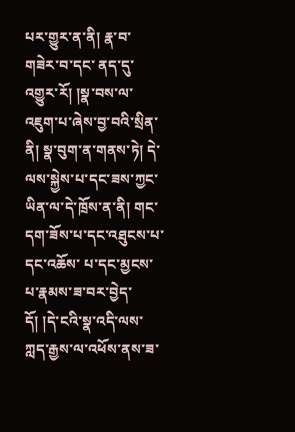པར་གྱུར་ན་ནི། རྣ་བ་གཟེར་བ་དང་ ནད་དུ་འགྱུར་རོ། །སྣ་བས་ལ་འཇུག་པ་ཞེས་བྱ་བའི་སྲིན་ནི། སྣ་བུག་ན་གནས་ཏེ། དེ་ལས་སྐྱེས་པ་དང་ཟས་ཀྱང་ཡིན་ལ་དེ་ཁྲོས་ན་ནི། གང་དག་ཟོས་པ་དང་འཐུངས་པ་དང་འཆོས་ པ་དང་མྱངས་པ་རྣམས་ཟ་བར་བྱེད་དོ། །དེ་ངའི་སྣ་འདི་ལས་ཀླད་རྒྱས་ལ་འཕོས་ནས་ཟ་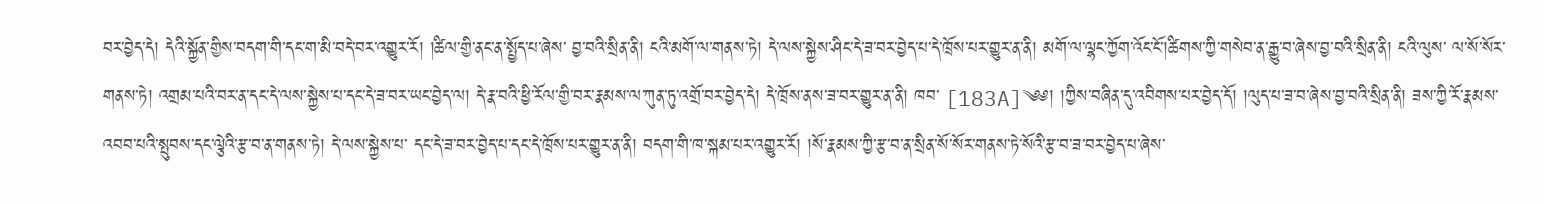བར་བྱེད་དེ། དེའི་སྐྱོན་གྱིས་བདག་གི་དང་ག་མི་བདེ་བར་འགྱུར་རོ། །ཚིལ་གྱི་ནང་ན་སྤྱོད་པ་ཞེས་ བྱ་བའི་སྲིན་ནི། ངའི་མགོ་ལ་གནས་ཏེ། དེ་ལས་སྐྱེས་ཤིང་དེ་ཟ་བར་བྱེད་པ་དེ་ཁྲོས་པར་གྱུར་ན་ནི། མགོ་ལ་ལྷང་ཀྱོག་འོང་ངོ་།ཚིགས་ཀྱི་གསེབ་ན་རྒྱུ་བ་ཞེས་བྱ་བའི་སྲིན་ནི། ངའི་ལུས་ ལ་སོ་སོར་གནས་ཏེ། འགྲམ་པའི་བར་ན་དང་དེ་ལས་སྐྱེས་པ་དང་དེ་ཟ་བར་ཡང་བྱེད་ལ། དེ་རྣ་བའི་ཕྱི་རོལ་གྱི་བར་རྣམས་ལ་ཀུན་ཏུ་འགྲོ་བར་བྱེད་དེ། དེ་ཁྲོས་ནས་ཟ་བར་གྱུར་ན་ནི། ཁབ་ [183A]༄༅། །ཀྱིས་བཞིན་དུ་འབིགས་པར་བྱེད་དོ། །ལུད་པ་ཟ་བ་ཞེས་བྱ་བའི་སྲིན་ནི། ཟས་ཀྱི་རོ་རྣམས་འབབ་པའི་སྤུབས་དང་ལྕེའི་རྩ་བ་ན་གནས་ཏེ། དེ་ལས་སྐྱེས་པ་ དང་དེ་ཟ་བར་བྱེད་པ་དང་དེ་ཁྲོས་པར་གྱུར་ན་ནི། བདག་གི་ཁ་སྐམ་པར་འགྱུར་རོ། །སོ་རྣམས་ཀྱི་རྩ་བ་ན་སྲིན་སོ་སོར་གནས་ཏེ་སོའི་རྩ་བ་ཟ་བར་བྱེད་པ་ཞེས་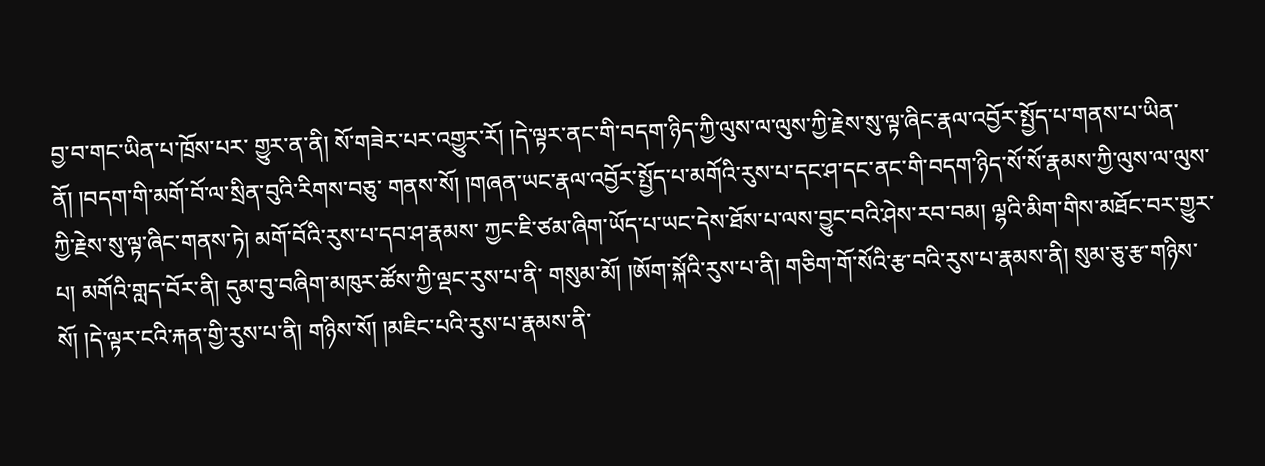བྱ་བ་གང་ཡིན་པ་ཁྲོས་པར་ གྱུར་ན་ནི། སོ་གཟེར་པར་འགྱུར་རོ། །དེ་ལྟར་ནང་གི་བདག་ཉིད་ཀྱི་ལུས་ལ་ལུས་ཀྱི་རྗེས་སུ་ལྟ་ཞིང་རྣལ་འབྱོར་སྤྱོད་པ་གནས་པ་ཡིན་ནོ། །བདག་གི་མགོ་བོ་ལ་སྲིན་བུའི་རིགས་བཅུ་ གནས་སོ། །གཞན་ཡང་རྣལ་འབྱོར་སྤྱོད་པ་མགོའི་རུས་པ་དང་ཤ་དང་ནང་གི་བདག་ཉིད་སོ་སོ་རྣམས་ཀྱི་ལུས་ལ་ལུས་ཀྱི་རྗེས་སུ་ལྟ་ཞིང་གནས་ཏེ། མགོ་བོའི་རུས་པ་དབ་ཤ་རྣམས་ ཀྱང་ཇི་ཙམ་ཞིག་ཡོད་པ་ཡང་དེས་ཐོས་པ་ལས་བྱུང་བའི་ཤེས་རབ་བམ། ལྷའི་མིག་གིས་མཐོང་བར་གྱུར་པ། མགོའི་གླད་བོར་ནི། དུམ་བུ་བཞིག་མཁུར་ཚོས་ཀྱི་ལྡང་རུས་པ་ནི་ གསུམ་མོ། །ཨོག་སྐོའི་རུས་པ་ནི། གཅིག་གོ་སོའི་རྩ་བའི་རུས་པ་རྣམས་ནི། སུམ་ཅུ་རྩ་གཉིས་སོ། །དེ་ལྟར་ངའི་རྐན་གྱི་རུས་པ་ནི། གཉིས་སོ། །མཇིང་པའི་རུས་པ་རྣམས་ནི་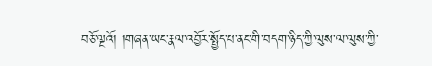བཅོ་ལྔའོ། །གཞན་ཡང་རྣལ་འབྱོར་སྤྱོད་པ་ནང་གི་བདག་ཉིད་ཀྱི་ལུས་ལ་ལུས་ཀྱི་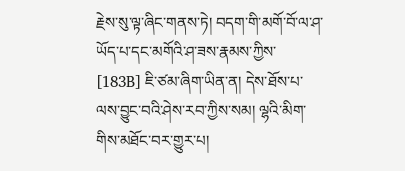རྗེས་སུ་ལྟ་ཞིང་གནས་ཏེ། བདག་གི་མགོ་བོ་ལ་ཤ་ཡོད་པ་དང་མགོའི་ཤ་ཟས་རྣམས་ཀྱིས་ [183B] ཇི་ཙམ་ཞིག་ཡིན་ན། དེས་ཐོས་པ་ལས་བྱུང་བའི་ཤེས་རབ་ཀྱིས་སམ། ལྷའི་མིག་གིས་མཐོང་བར་གྱུར་པ།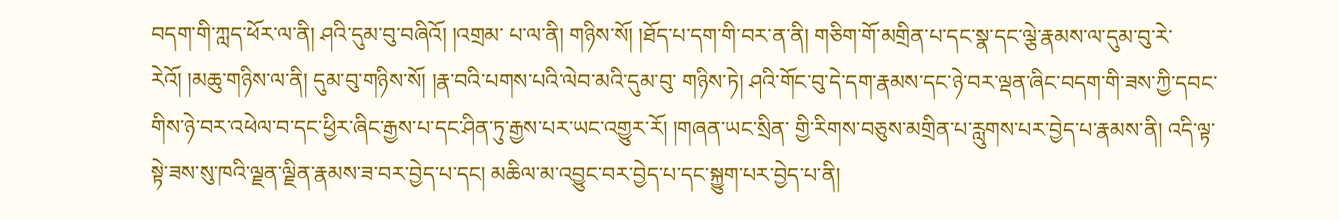བདག་གི་ཀླད་ཕོར་ལ་ནི། ཤའི་དུམ་བུ་བཞིའོ། །འགྲམ་ པ་ལ་ནི། གཉིས་སོ། །ཐོད་པ་དག་གི་བར་ན་ནི། གཅིག་གོ་མགྲིན་པ་དང་སྣ་དང་ལྕེ་རྣམས་ལ་དུམ་བུ་རེ་རེའོ། །མཆུ་གཉིས་ལ་ནི། དུམ་བུ་གཉིས་སོ། །རྣ་བའི་པགས་པའི་ལེབ་མའི་དུམ་བུ་ གཉིས་ཏེ། ཤའི་གོང་བུ་དེ་དག་རྣམས་དང་ཉེ་བར་ལྡན་ཞིང་བདག་གི་ཟས་ཀྱི་དབང་གིས་ཉེ་བར་འཕེལ་བ་དང་ཕྱིར་ཞིང་རྒྱས་པ་དང་ཤིན་ཏུ་རྒྱས་པར་ཡང་འགྱུར་རོ། །གཞན་ཡང་སྲིན་ གྱི་རིགས་བཅུས་མགྲིན་པ་རླུགས་པར་བྱེད་པ་རྣམས་ནི། འདི་ལྟ་སྟེ་ཟས་སུ་ཁའི་ལྗན་ལྗིན་རྣམས་ཟ་བར་བྱེད་པ་དང། མཆིལ་མ་འབྱུང་བར་བྱེད་པ་དང་སྐྱུག་པར་བྱེད་པ་ནི།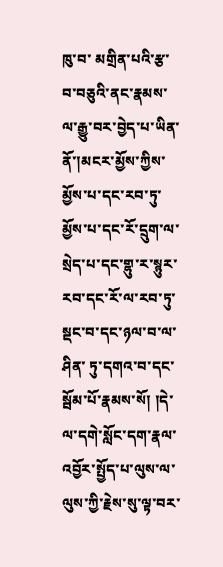ཁུ་བ་ མགྲིན་པའི་རྩ་བ་བཅུའི་ནང་རྣམས་ལ་རྒྱུ་བར་བྱེད་པ་ཡིན་ནོ་།མངར་མྱོས་ཀྱིས་མྱོས་པ་དང་རབ་ཏུ་མྱོས་པ་དང་རོ་དྲུག་ལ་སྲེད་པ་དང་གྷུ་ར་སྙུར་རབ་དང་རོ་ལ་རབ་ཏུ་སྡང་བ་དང་ཉལ་བ་ལ་ཤིན་ ཏུ་དགའ་བ་དང་སྦོམ་པོ་རྣམས་སོ། །དེ་ལ་དགེ་སློང་དག་རྣལ་འབྱོར་སྤྱོད་པ་ལུས་ལ་ལུས་ཀྱི་རྗེས་སུ་ལྟ་བར་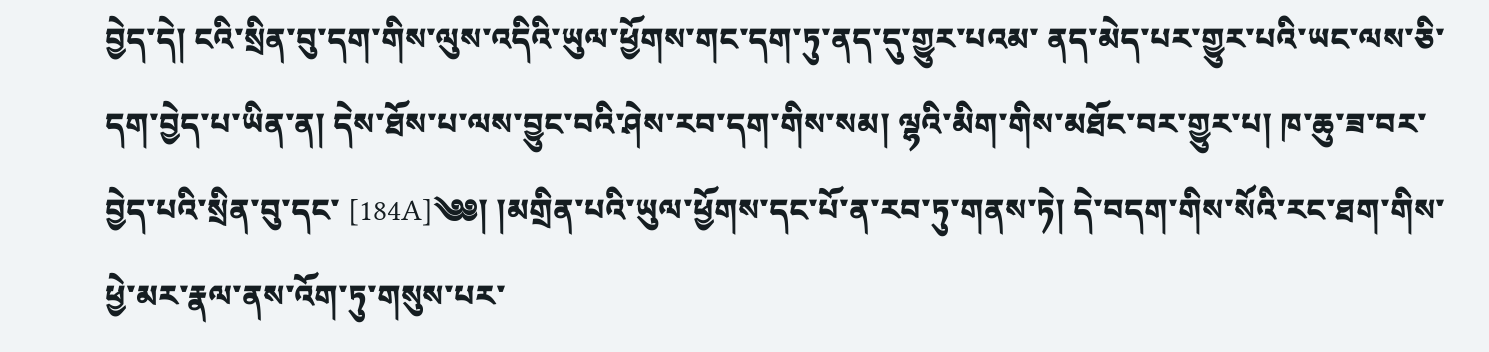བྱེད་དེ། ངའི་སྲིན་བུ་དག་གིས་ལུས་འདིའི་ཡུལ་ཕྱོགས་གང་དག་ཏུ་ནད་དུ་གྱུར་པའམ་ ནད་མེད་པར་གྱུར་པའི་ཡང་ལས་ཅི་དག་བྱེད་པ་ཡིན་ན། དེས་ཐོས་པ་ལས་བྱུང་བའི་ཤེས་རབ་དག་གིས་སམ། ལྷའི་མིག་གིས་མཐོང་བར་གྱུར་པ། ཁ་ཆུ་ཟ་བར་བྱེད་པའི་སྲིན་བུ་དང་ [184A]༄༅། །མགྲིན་པའི་ཡུལ་ཕྱོགས་དང་པོ་ན་རབ་ཏུ་གནས་ཏེ། དེ་བདག་གིས་སོའི་རང་ཐག་གིས་ཕྱེ་མར་རྣལ་ནས་འོག་ཏུ་གསུས་པར་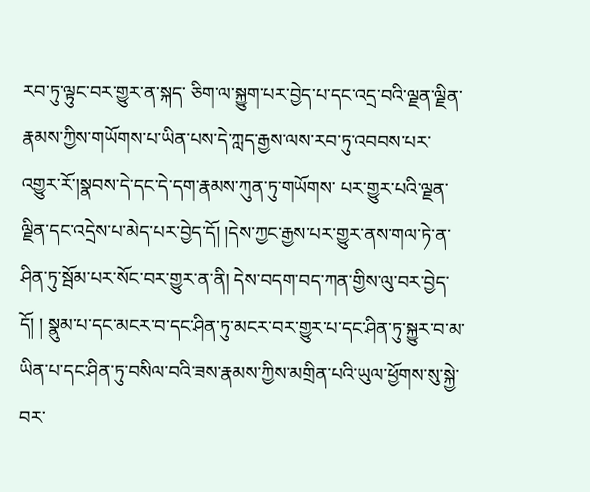རབ་ཏུ་ལྟུང་བར་གྱུར་ན་སྐད་ ཅིག་ལ་སྐྱུག་པར་བྱེད་པ་དང་འདྲ་བའི་ལྗན་ལྗིན་རྣམས་ཀྱིས་གཡོགས་པ་ཡིན་པས་དེ་ཀླད་རྒྱས་ལས་རབ་ཏུ་འབབས་པར་འགྱུར་རོ་།སྣབས་དེ་དང་དེ་དག་རྣམས་ཀུན་ཏུ་གཡོགས་ པར་གྱུར་པའི་ལྗན་ལྗིན་དང་འདྲེས་པ་མེད་པར་བྱེད་དོ། །དེས་ཀྱང་རྒྱས་པར་གྱུར་ནས་གལ་ཏེ་ན་ཤིན་ཏུ་སྦོམ་པར་སོང་བར་གྱུར་ན་ནི། དེས་བདག་བད་ཀན་གྱིས་ལུ་བར་བྱེད་དོ། ། སྣུམ་པ་དང་མངར་བ་དང་ཤིན་ཏུ་མངར་བར་གྱུར་པ་དང་ཤིན་ཏུ་སྐྱུར་བ་མ་ཡིན་པ་དང་ཤིན་ཏུ་བསིལ་བའི་ཟས་རྣམས་ཀྱིས་མགྲིན་པའི་ཡུལ་ཕྱོགས་སུ་སྐྱེ་བར་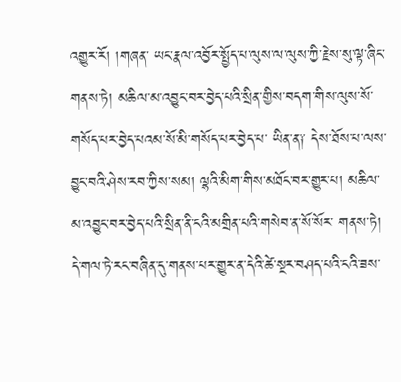འགྱུར་རོ། །གཞན་ ཡང་རྣལ་འབྱོར་སྤྱོད་པ་ལུས་ལ་ལུས་ཀྱི་རྗེས་སུ་ལྟ་ཞིང་གནས་ཏེ། མཆིལ་མ་འབྱུང་བར་བྱེད་པའི་སྲིན་གྱིས་བདག་གིས་ལུས་སོ་གསོད་པར་བྱེད་པའམ་སོ་མི་གསོད་པར་བྱེད་པ་ ཡིན་ན༑ དེས་ཐོས་པ་ལས་བྱུང་བའི་ཤེས་རབ་ཀྱིས་སམ། ལྷའི་མིག་གིས་མཐོང་བར་གྱུར་པ། མཆིལ་མ་འབྱུང་བར་བྱེད་པའི་སྲིན་ནི་ངའི་མགྲིན་པའི་གསེབ་ན་སོ་སོར་ གནས་ཏེ། དེ་གལ་ཏེ་རང་བཞིན་དུ་གནས་པར་གྱུར་ན་དེའི་ཚེ་སྔར་བཤད་པའི་ངའི་ཟས་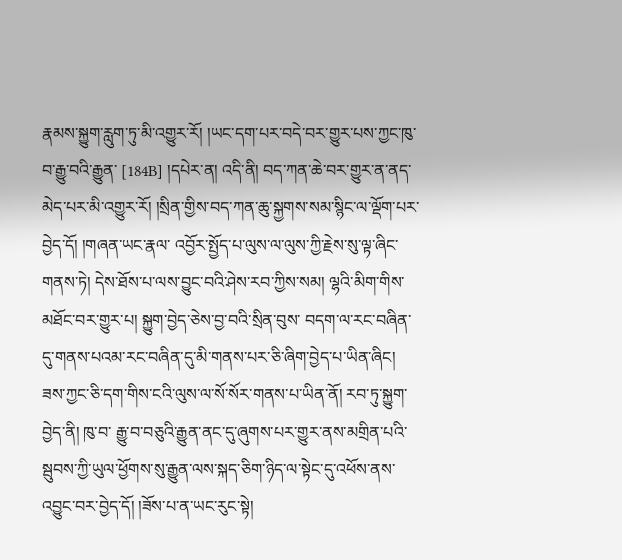རྣམས་སྐྱུག་རླུག་ཏུ་མི་འགྱུར་རོ། །ཡང་དག་པར་བདེ་བར་གྱུར་པས་ཀྱང་ཁུ་བ་རྒྱུ་བའི་རྒྱུན་ [184B] །དཔེར་ན། འདི་ནི། བད་ཀན་ཆེ་བར་གྱུར་ན་ནད་མེད་པར་མི་འགྱུར་རོ། །སྲིན་གྱིས་བད་ཀན་ཆུ་སྐྱགས་སམ་སྙིང་ལ་ལྡོག་པར་བྱེད་དོ། །གཞན་ཡང་རྣལ་ འབྱོར་སྤྱོད་པ་ལུས་ལ་ལུས་ཀྱི་རྗེས་སུ་ལྟ་ཞིང་གནས་ཏེ། དེས་ཐོས་པ་ལས་བྱུང་བའི་ཤེས་རབ་ཀྱིས་སམ། ལྷའི་མིག་གིས་མཐོང་བར་གྱུར་པ། སྐྱུག་བྱེད་ཅེས་བྱ་བའི་སྲིན་བུས་ བདག་ལ་རང་བཞིན་དུ་གནས་པའམ་རང་བཞིན་དུ་མི་གནས་པར་ཅི་ཞིག་བྱེད་པ་ཡིན་ཞིང། ཟས་ཀྱང་ཅི་དག་གིས་ངའི་ལུས་ལ་སོ་སོར་གནས་པ་ཡིན་ནོ། རབ་ཏུ་སྐྱུག་བྱེད་ནི། ཁུ་བ་ རྒྱུ་བ་བཅུའི་རྒྱུན་ནང་དུ་ཞུགས་པར་གྱུར་ནས་མགྲིན་པའི་སྦུབས་ཀྱི་ཡུལ་ཕྱོགས་སུ་རྒྱུན་ལས་སྐད་ཅིག་ཉིད་ལ་སྟེང་དུ་འཕོས་ནས་འབྱུང་བར་བྱེད་དོ། །ཟོས་པ་ན་ཡང་རུང་སྟེ།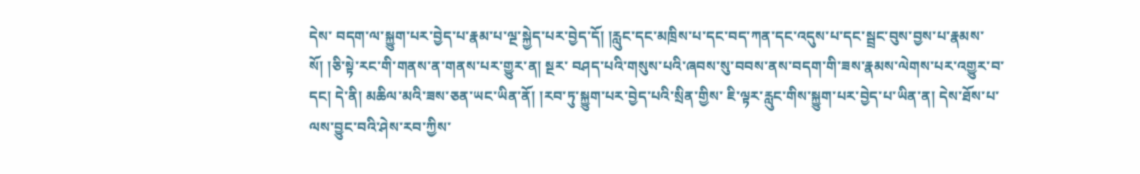དེས་ བདག་ལ་སྐྱུག་པར་བྱེད་པ་རྣམ་པ་ལྔ་སྐྱེད་པར་བྱེད་དོ། །རླུང་དང་མཁྲིས་པ་དང་བད་ཀན་དང་འདུས་པ་དང་སྦྲང་བུས་བྱས་པ་རྣམས་སོ། །ཅི་སྟེ་རང་གི་གནས་ན་གནས་པར་གྱུར་ན། སྔར་ བཤད་པའི་གསུས་པའི་ཞབས་སུ་བབས་ནས་བདག་གི་ཟས་རྣམས་ལེགས་པར་འགྱུར་བ་དང། དེ་ནི། མཆིལ་མའི་ཟས་ཅན་ཡང་ཡིན་ནོ། །རབ་ཏུ་སྐྱུག་པར་བྱེད་པའི་སྲིན་གྱིས་ ཇི་ལྟར་རླུང་གིས་སྐྱུག་པར་བྱེད་པ་ཡིན་ན། དེས་ཐོས་པ་ལས་བྱུང་བའི་ཤེས་རབ་ཀྱིས་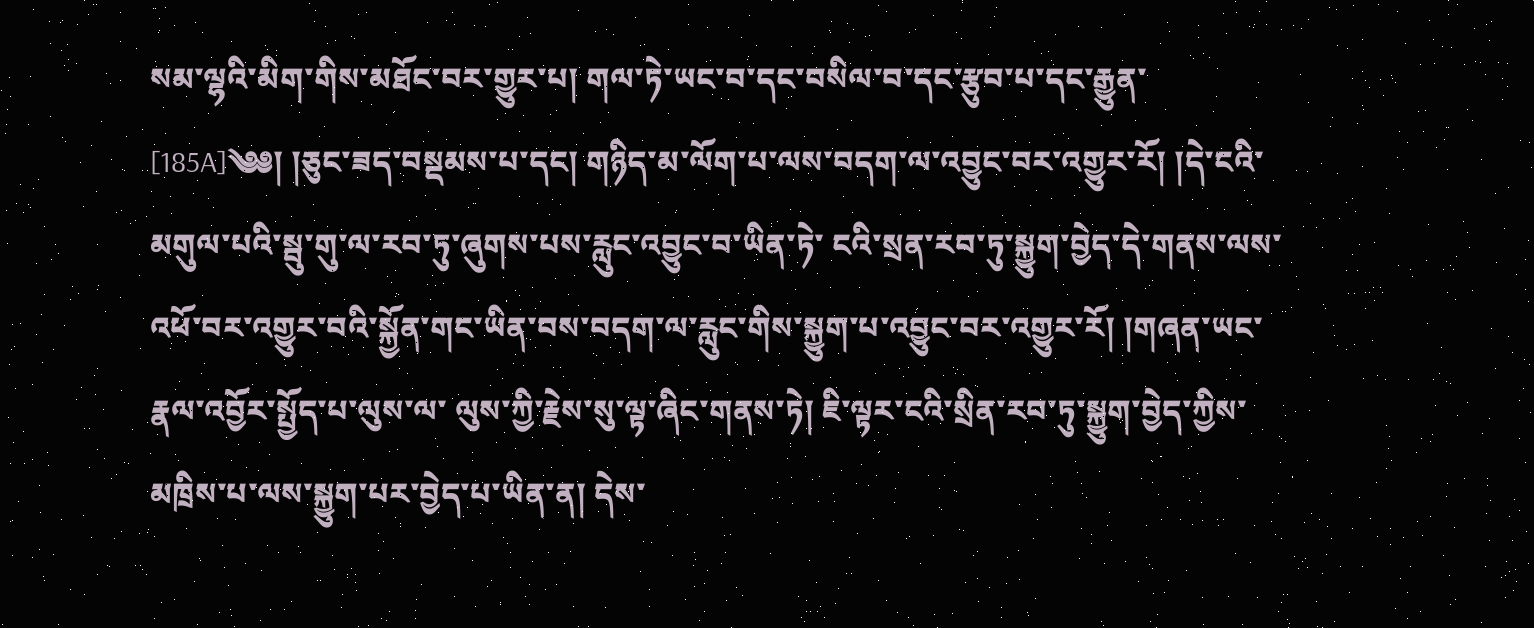སམ་ལྷའི་མིག་གིས་མཐོང་བར་གྱུར་པ། གལ་ཏེ་ཡང་བ་དང་བསིལ་བ་དང་རྩུབ་པ་དང་རྒྱུན་ [185A]༄༅། །ཅུང་ཟད་བསྡམས་པ་དང། གཉིད་མ་ལོག་པ་ལས་བདག་ལ་འབྱུང་བར་འགྱུར་རོ། །དེ་ངའི་མགུལ་པའི་སྦུ་གུ་ལ་རབ་ཏུ་ཞུགས་པས་རླུང་འབྱུང་བ་ཡིན་ཏེ་ ངའི་སྲན་རབ་ཏུ་སྐྱུག་བྱེད་དེ་གནས་ལས་འཕོ་བར་འགྱུར་བའི་སྐྱོན་གང་ཡིན་བས་བདག་ལ་རླུང་གིས་སྐྱུག་པ་འབྱུང་བར་འགྱུར་རོ། །གཞན་ཡང་རྣལ་འབྱོར་སྤྱོད་པ་ལུས་ལ་ ལུས་ཀྱི་རྗེས་སུ་ལྟ་ཞིང་གནས་ཏེ། ཇི་ལྟར་ངའི་སྲིན་རབ་ཏུ་སྐྱུག་བྱེད་ཀྱིས་མཁྲིས་པ་ལས་སྐྱུག་པར་བྱེད་པ་ཡིན་ན། དེས་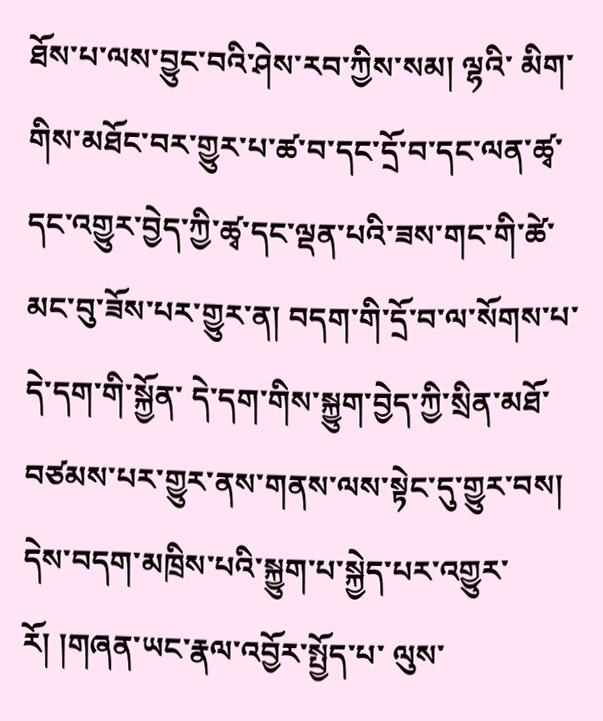ཐོས་པ་ལས་བྱུང་བའི་ཤེས་རབ་ཀྱིས་སམ། ལྷའི་ མིག་གིས་མཐོང་བར་གྱུར་པ་ཚ་བ་དང་དྲོ་བ་དང་ལན་ཚྭ་དང་འགྱུར་བྱེད་ཀྱི་ཚྭ་དང་ལྡན་པའི་ཟས་གང་གི་ཚེ་མང་བུ་ཟོས་པར་གྱུར་ན། བདག་གི་དྲོ་བ་ལ་སོགས་པ་དེ་དག་གི་སྐྱོན་ དེ་དག་གིས་སྐྱུག་བྱེད་ཀྱི་སྲིན་མཐོ་བཙམས་པར་གྱུར་ནས་གནས་ལས་སྟེང་དུ་གྱུར་བས། དེས་བདག་མཁྲིས་པའི་སྐྱུག་པ་སྐྱེད་པར་འགྱུར་རོ། །གཞན་ཡང་རྣལ་འབྱོར་སྤྱོད་པ་ ལུས་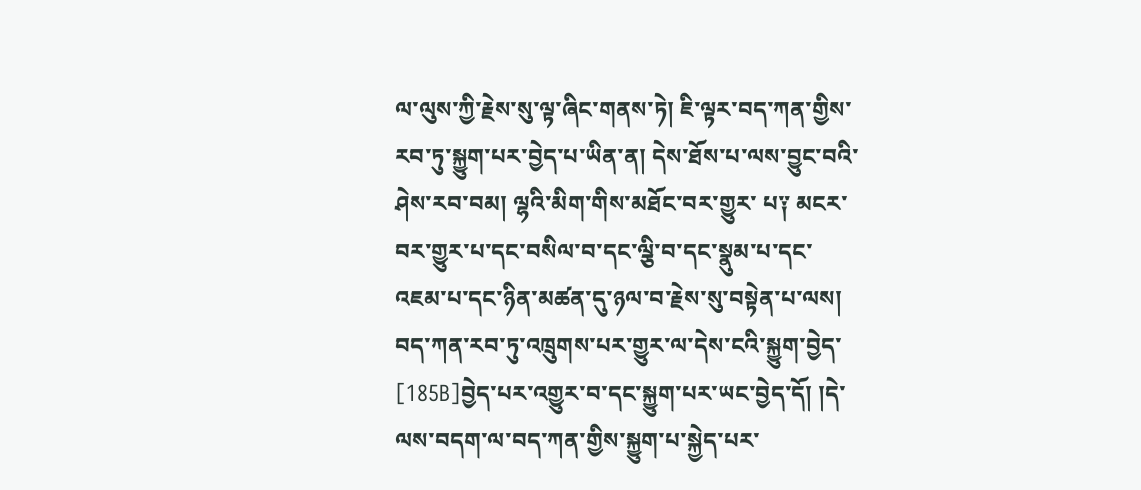ལ་ལུས་ཀྱི་རྗེས་སུ་ལྟ་ཞིང་གནས་ཏེ། ཇི་ལྟར་བད་ཀན་གྱིས་རབ་ཏུ་སྐྱུག་པར་བྱེད་པ་ཡིན་ན། དེས་ཐོས་པ་ལས་བྱུང་བའི་ཤེས་རབ་བམ། ལྷའི་མིག་གིས་མཐོང་བར་གྱུར་ པ༑ མངར་བར་གྱུར་པ་དང་བསིལ་བ་དང་ལྕི་བ་དང་སྣུམ་པ་དང་འཇམ་པ་དང་ཉིན་མཚན་དུ་ཉལ་བ་རྗེས་སུ་བསྟེན་པ་ལས། བད་ཀན་རབ་ཏུ་འཁྲུགས་པར་གྱུར་ལ་དེས་ངའི་སྐྱུག་བྱེད་ [185B]བྱེད་པར་འགྱུར་བ་དང་སྐྱུག་པར་ཡང་བྱེད་དོ། །དེ་ལས་བདག་ལ་བད་ཀན་གྱིས་སྐྱུག་པ་སྐྱེད་པར་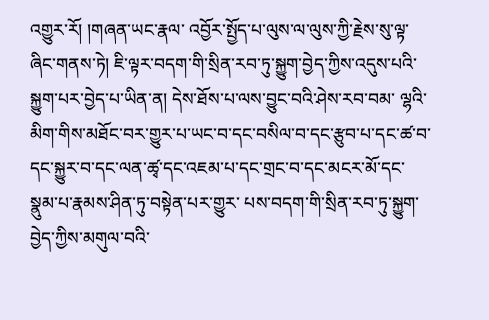འགྱུར་རོ། །གཞན་ཡང་རྣལ་ འབྱོར་སྤྱོད་པ་ལུས་ལ་ལུས་ཀྱི་རྗེས་སུ་ལྟ་ཞིང་གནས་ཏེ། ཇི་ལྟར་བདག་གི་སྲིན་རབ་ཏུ་སྐྱུག་བྱེད་ཀྱིས་འདུས་པའི་སྐྱུག་པར་བྱེད་པ་ཡིན་ན། དེས་ཐོས་པ་ལས་བྱུང་བའི་ཤེས་རབ་བམ་ ལྷའི་མིག་གིས་མཐོང་བར་གྱུར་པ་ཡང་བ་དང་བསིལ་བ་དང་རྩུབ་པ་དང་ཚ་བ་དང་སྐྱུར་བ་དང་ལན་ཚྭ་དང་འཇམ་པ་དང་གྲང་བ་དང་མངར་མོ་དང་སྣུམ་པ་རྣམས་ཤིན་ཏུ་བསྟེན་པར་གྱུར་ པས་བདག་གི་སྲིན་རབ་ཏུ་སྐྱུག་བྱེད་ཀྱིས་མགུལ་བའི་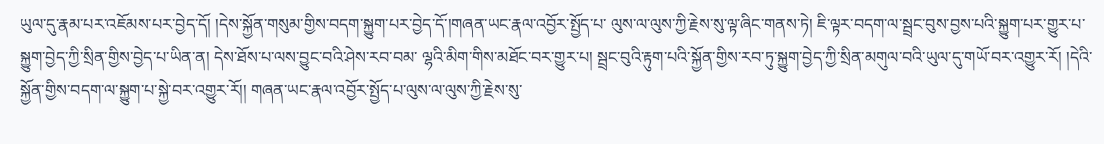ཡུལ་དུ་རྣམ་པར་འཇོམས་པར་བྱེད་དོ། །དེས་སྐྱོན་གསུམ་གྱིས་བདག་སྐྱུག་པར་བྱེད་དོ་།གཞན་ཡང་རྣལ་འབྱོར་སྤྱོད་པ་ ལུས་ལ་ལུས་ཀྱི་རྗེས་སུ་ལྟ་ཞིང་གནས་ཏེ། ཇི་ལྟར་བདག་ལ་སྦྲང་བུས་བྱས་པའི་སྐྱུག་པར་གྱུར་པ་སྐྱུག་བྱེད་ཀྱི་སྲིན་གྱིས་བྱེད་པ་ཡིན་ན། དེས་ཐོས་པ་ལས་བྱུང་བའི་ཤེས་རབ་བམ་ ལྷའི་མིག་གིས་མཐོང་བར་གྱུར་པ། སྦྲང་བུའི་རྟུག་པའི་སྐྱོན་གྱིས་རབ་ཏུ་སྐྱུག་བྱེད་ཀྱི་སྲིན་མགུལ་བའི་ཡུལ་དུ་གཡོ་བར་འགྱུར་རོ། །དེའི་སྐྱོན་གྱིས་བདག་ལ་སྐྱུག་པ་སྐྱེ་བར་འགྱུར་རོ།། གཞན་ཡང་རྣལ་འབྱོར་སྤྱོད་པ་ལུས་ལ་ལུས་ཀྱི་རྗེས་སུ་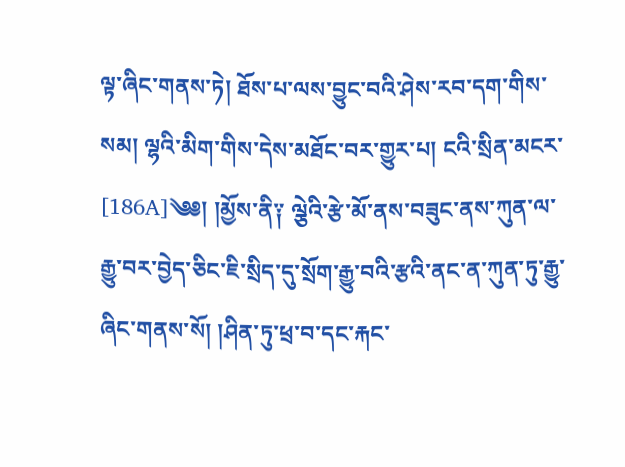ལྟ་ཞིང་གནས་ཏེ། ཐོས་པ་ལས་བྱུང་བའི་ཤེས་རབ་དག་གིས་སམ། ལྷའི་མིག་གིས་དེས་མཐོང་བར་གྱུར་པ། ངའི་སྲིན་མངར་ [186A]༄༅། །མྱོས་ནི༑ ལྕེའི་རྩེ་མོ་ནས་བཟུང་ནས་ཀུན་ལ་རྒྱུ་བར་བྱེད་ཅིང་ཇི་སྲིད་དུ་སྲོག་རྒྱུ་བའི་རྩའི་ནང་ན་ཀུན་ཏུ་རྒྱུ་ཞིང་གནས་སོ། །ཤིན་ཏུ་ཕྲ་བ་དང་རྐང་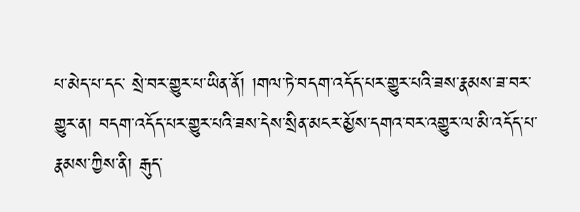པ་མེད་པ་དང་ སྲེ་བར་གྱུར་པ་ཡིན་ནོ། །གལ་ཏེ་བདག་འདོད་པར་གྱུར་པའི་ཟས་རྣམས་ཟ་བར་གྱུར་ན། བདག་འདོད་པར་གྱུར་པའི་ཟས་དེས་སྲིན་མངར་མྱོས་དགའ་བར་འགྱུར་ལ་མི་འདོད་པ་ རྣམས་ཀྱིས་ནི། རྒུད་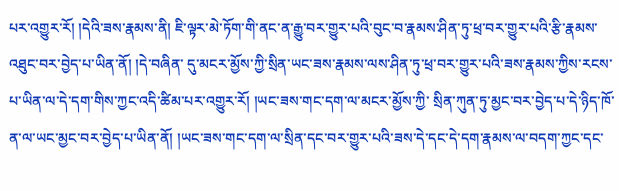པར་འགྱུར་རོ། །དེའི་ཟས་རྣམས་ནི། ཇི་ལྟར་མེ་ཏོག་གི་ནང་ན་རྒྱུ་བར་གྱུར་པའི་བུང་བ་རྣམས་ཤིན་ཏུ་ཕྲ་བར་གྱུར་པའི་རྩི་རྣམས་འཐུང་བར་བྱེད་པ་ཡིན་ནོ། །དེ་བཞིན་ དུ་མངར་མྱོས་ཀྱི་སྲིན་ཡང་ཟས་རྣམས་ལས་ཤིན་ཏུ་ཕྲ་བར་གྱུར་པའི་ཟས་རྣམས་ཀྱིས་རངས་པ་ཡིན་ལ་དེ་དག་གིས་ཀྱང་འདི་ཚིམ་པར་འགྱུར་རོ། །ཡང་ཟས་གང་དག་ལ་མངར་མྱོས་ཀྱི་ སྲིན་ཀུན་ཏུ་མྱང་བར་བྱེད་པ་དེ་ཉིད་ཁོ་ན་ལ་ཡང་མྱང་བར་བྱེད་པ་ཡིན་ནོ། །ཡང་ཟས་གང་དག་ལ་སྲིན་དང་བར་གྱུར་པའི་ཟས་དེ་དང་དེ་དག་རྣམས་ལ་བདག་ཀྱང་དང་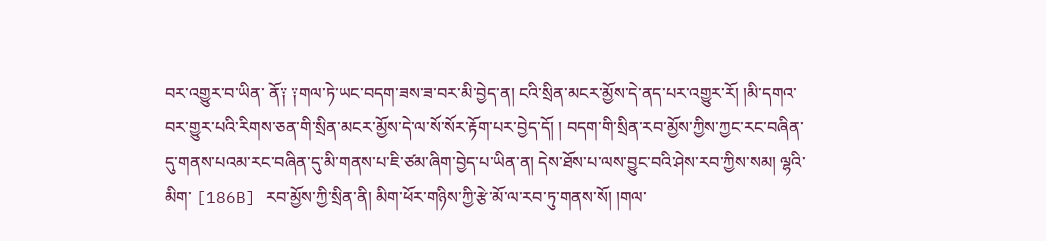བར་འགྱུར་བ་ཡིན་ ནོ༑ ༑གལ་ཏེ་ཡང་བདག་ཟས་ཟ་བར་མི་བྱེད་ན། ངའི་སྲིན་མངར་མྱོས་དེ་ནད་པར་འགྱུར་རོ། །མི་དགའ་བར་གྱུར་པའི་རིགས་ཅན་གི་སྲིན་མངར་མྱོས་དེ་ལ་སོ་སོར་རྟོག་པར་བྱེད་དོ། ། བདག་གི་སྲིན་རབ་མྱོས་ཀྱིས་ཀྱང་རང་བཞིན་དུ་གནས་པའམ་རང་བཞིན་དུ་མི་གནས་པ་ཇི་ཙམ་ཞིག་བྱེད་པ་ཡིན་ན། དེས་ཐོས་པ་ལས་བྱུང་བའི་ཤེས་རབ་ཀྱིས་སམ། ལྷའི་མིག་ [186B] རབ་མྱོས་ཀྱི་སྲིན་ནི། མིག་ཕོར་གཉིས་ཀྱི་རྩེ་མོ་ལ་རབ་ཏུ་གནས་སོ། །གལ་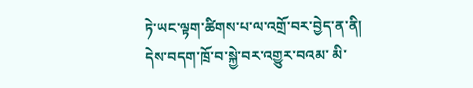ཏེ་ཡང་ལྟག་ཚིགས་པ་ལ་འགྲོ་བར་བྱེད་ན་ནི། དེས་བདག་ཁྲོ་བ་སྐྱེ་བར་འགྱུར་བའམ་ མི་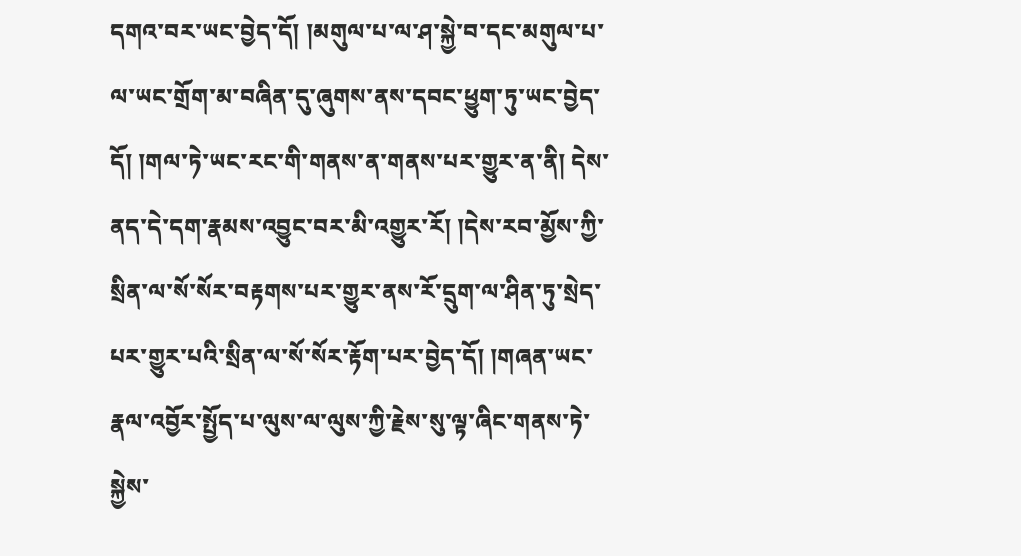དགའ་བར་ཡང་བྱེད་དོ། །མགུལ་པ་ལ་ཤ་སྐྱེ་བ་དང་མགུལ་པ་ལ་ཡང་གྲོག་མ་བཞིན་དུ་ཞུགས་ནས་དབང་ཕྱུག་ཏུ་ཡང་བྱེད་དོ། །གལ་ཏེ་ཡང་རང་གི་གནས་ན་གནས་པར་གྱུར་ན་ནི། དེས་ ནད་དེ་དག་རྣམས་འབྱུང་བར་མི་འགྱུར་རོ། །དེས་རབ་མྱོས་ཀྱི་སྲིན་ལ་སོ་སོར་བརྟགས་པར་གྱུར་ནས་རོ་དྲུག་ལ་ཤིན་ཏུ་སྲེད་པར་གྱུར་པའི་སྲིན་ལ་སོ་སོར་རྟོག་པར་བྱེད་དོ། །གཞན་ཡང་ རྣལ་འབྱོར་སྤྱོད་པ་ལུས་ལ་ལུས་ཀྱི་རྗེས་སུ་ལྟ་ཞིང་གནས་ཏེ་སྐྱེས་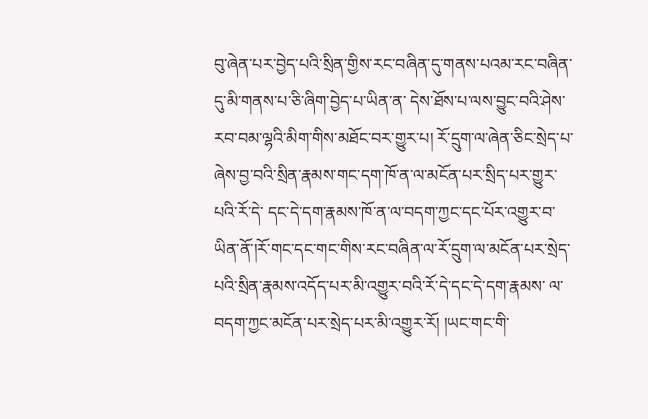བུ་ཞེན་པར་བྱེད་པའི་སྲིན་གྱིས་རང་བཞིན་དུ་གནས་པའམ་རང་བཞིན་དུ་མི་གནས་པ་ཅི་ཞིག་བྱེད་པ་ཡིན་ན་ དེས་ཐོས་པ་ལས་བྱུང་བའི་ཤེས་རབ་བམ་ལྷའི་མིག་གིས་མཐོང་བར་གྱུར་པ། རོ་དྲུག་ལ་ཞེན་ཅིང་སྲེད་པ་ཞེས་བྱ་བའི་སྲིན་རྣམས་གང་དག་ཁོ་ན་ལ་མངོན་པར་སྲིད་པར་གྱུར་པའི་རོ་དེ་ དང་དེ་དག་རྣམས་ཁོ་ན་ལ་བདག་ཀྱང་དང་པོར་འགྱུར་བ་ཡིན་ནོ་།རོ་གང་དང་གང་གིས་རང་བཞིན་ལ་རོ་དྲུག་ལ་མངོན་པར་སྲེད་པའི་སྲིན་རྣམས་འདོད་པར་མི་འགྱུར་བའི་རོ་དེ་དང་དེ་དག་རྣམས་ ལ་བདག་ཀྱང་མངོན་པར་སྲེད་པར་མི་འགྱུར་རོ། །ཡང་གང་གི་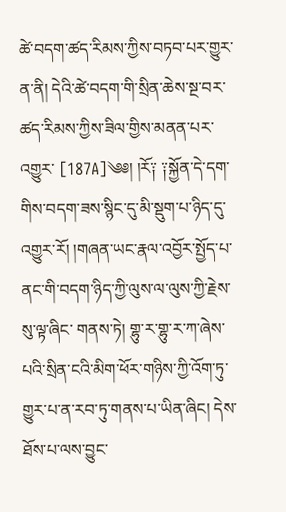ཚེ་བདག་ཚད་རིམས་ཀྱིས་བཏབ་པར་གྱུར་ན་ནི། དེའི་ཚེ་བདག་གི་སྲིན་ཆེས་སྔ་བར་ཚད་རིམས་ཀྱིས་ཟིལ་གྱིས་མནན་པར་འགྱུར་ [187A]༄༅། །རོ༑ ༑སྐྱོན་དེ་དག་གིས་བདག་ཟས་སྙིང་དུ་མི་སྡུག་པ་ཉིད་དུ་འགྱུར་རོ། །གཞན་ཡང་རྣལ་འབྱོར་སྤྱོད་པ་ནང་གི་བདག་ཉིད་ཀྱི་ལུས་ལ་ལུས་ཀྱི་རྗེས་སུ་ལྟ་ཞིང་ གནས་ཏེ། གྷུ་ར་གྷུ་ར་ཀ་ཞེས་པའི་སྲིན་ངའི་མིག་ཕོར་གཉིས་ཀྱི་འོག་ཏུ་གྱུར་པ་ན་རབ་ཏུ་གནས་པ་ཡིན་ཞིང། དེས་ཐོས་པ་ལས་བྱུང་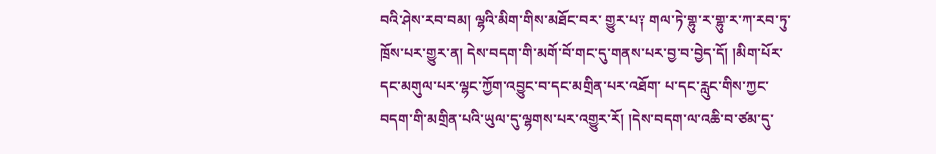བའི་ཤེས་རབ་བམ། ལྷའི་མིག་གིས་མཐོང་བར་ གྱུར་པ༑ གལ་ཏེ་གྷུ་ར་གྷུ་ར་ཀ་རབ་ཏུ་ཁྲོས་པར་གྱུར་ན། དེས་བདག་གི་མགོ་བོ་གང་དུ་གནས་པར་བྱ་བ་བྱེད་དོ། །མིག་པོར་དང་མགུལ་པར་ལྷང་ཀྱོག་འབྱུང་བ་དང་མགྲིན་པར་འཐོག་ པ་དང་རླུང་གིས་ཀྱང་བདག་གི་མགྲིན་པའི་ཡུལ་དུ་ལྷགས་པར་འགྱུར་རོ། །དེས་བདག་ལ་འཆི་བ་ཙམ་དུ་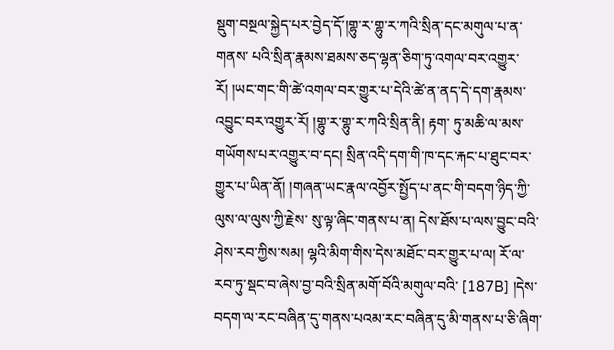སྡུག་བསྔལ་སྐྱེད་པར་བྱེད་དོ་།གྷུ་ར་གྷུ་ར་ཀའི་སྲིན་དང་མགུལ་པ་ན་གནས་ པའི་སྲིན་རྣམས་ཐམས་ཅད་ལྷན་ཅིག་ཏུ་འགལ་བར་འགྱུར་རོ། །ཡང་གང་གི་ཚེ་འགལ་བར་གྱུར་པ་དེའི་ཚེ་ན་ནད་དེ་དག་རྣམས་འབྱུང་བར་འགྱུར་རོ། །གྷུ་ར་གྷུ་ར་ཀའི་སྲིན་ནི། རྟག་ ཏུ་མཆི་ལ་མས་གཡོགས་པར་འགྱུར་བ་དང། སྲིན་འདི་དག་གི་ཁ་དང་རྐང་པ་ཐུང་བར་གྱུར་པ་ཡིན་ནོ། །གཞན་ཡང་རྣལ་འབྱོར་སྤྱོད་པ་ནང་གི་བདག་ཉིད་ཀྱི་ལུས་ལ་ལུས་ཀྱི་རྗེས་ སུ་ལྟ་ཞིང་གནས་པ་ན། དེས་ཐོས་པ་ལས་བྱུང་བའི་ཤེས་རབ་ཀྱིས་སམ། ལྷའི་མིག་གིས་དེས་མཐོང་བར་གྱུར་པ་ལ། རོ་ལ་རབ་ཏུ་སྡང་བ་ཞེས་བྱ་བའི་སྲིན་མགོ་བོའི་མགུལ་བའི་ [187B] །དེས་བདག་ལ་རང་བཞིན་དུ་གནས་པའམ་རང་བཞིན་དུ་མི་གནས་པ་ཅི་ཞིག་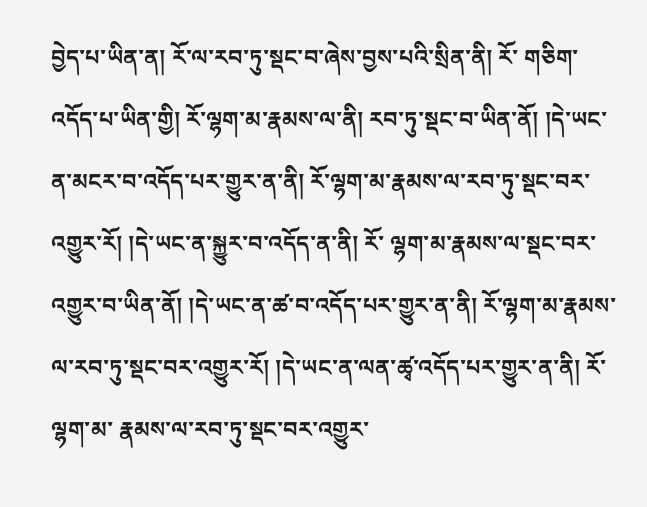བྱེད་པ་ཡིན་ན། རོ་ལ་རབ་ཏུ་སྡང་བ་ཞེས་བྱས་པའི་སྲིན་ནི། རོ་ གཅིག་འདོད་པ་ཡིན་གྱི། རོ་ལྷག་མ་རྣམས་ལ་ནི། རབ་ཏུ་སྡང་བ་ཡིན་ནོ། །དེ་ཡང་ན་མངར་བ་འདོད་པར་གྱུར་ན་ནི། རོ་ལྷག་མ་རྣམས་ལ་རབ་ཏུ་སྡང་བར་འགྱུར་རོ། །དེ་ཡང་ན་སྐྱུར་བ་འདོད་ན་ནི། རོ་ ལྷག་མ་རྣམས་ལ་སྡང་བར་འགྱུར་བ་ཡིན་ནོ། །དེ་ཡང་ན་ཚ་བ་འདོད་པར་གྱུར་ན་ནི། རོ་ལྷག་མ་རྣམས་ལ་རབ་ཏུ་སྡང་བར་འགྱུར་རོ། །དེ་ཡང་ན་ལན་ཚྭ་འདོད་པར་གྱུར་ན་ནི། རོ་ལྷག་མ་ རྣམས་ལ་རབ་ཏུ་སྡང་བར་འགྱུར་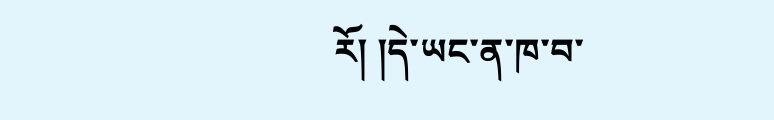རོ། །དེ་ཡང་ན་ཁ་བ་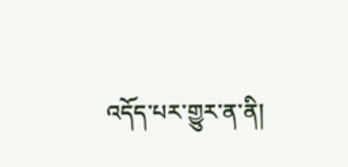འདོད་པར་གྱུར་ན་ནི།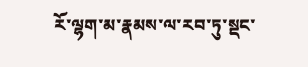རོ་ལྷག་མ་རྣམས་ལ་རབ་ཏུ་སྡང་